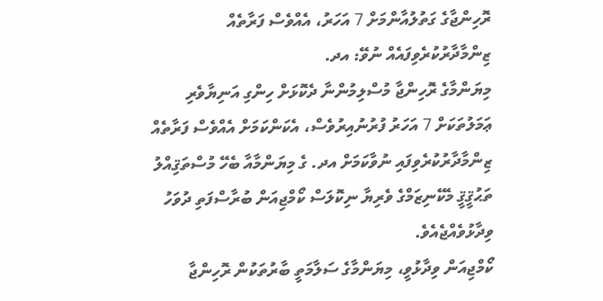ރޮހިންޖާގެ ގަތުލުއާންމަށް 7 އަހަރު، އެއްވެސް ފަރާތެއް ޒިންމާދާރުކުރެވިފައެއް ނުވޭ: އދ.
މިޔަންމާގެ ރޮހިންޖާ މުސްލިމުންނާ ދެކޮޅަށް ހިންގި އަނިޔާވެރި ޢަމަލުތަކަށް 7 އަހަރު ފުރުނުއިރުވެސް، އެކަންކަމަށް އެއްވެސް ފަރާތެއް ޒިންމާދާރުކުރެވިފައި ނުވާކަމަށް އދ. ގެ މިޔަންމާއާ ބެހޭ މުސްތަޤިއްލު ތަޙުޤީޤީ މެކޭނިޒަމްގެ ވެރިޔާ ނިކޮލަސް ކޯމްޖިއަން ބުރާސްފަތި ދުވަހު ވިދާޅުވެއްޖެއެވެ.
ކޯމްޖިއަން ވިދާޅުވީ، މިޔަންމާގެ ސަލާމަތީ ބާރުތަކުން ރޮހިންޖާ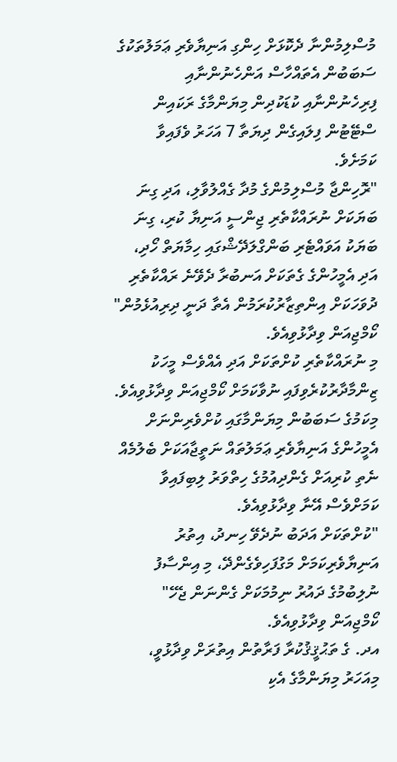މުސްލިމުންނާ ދެކޮޅަށް ހިންގި އަނިޔާވެރި ޢަމަލުތަކުގެ ސަބަބުން އެތައްހާސް އަންހެނުންނާއި ފިރިހެނުންނާއި ކުޑަކުދިން މިޔަންމާގެ ރަކައިން ސްޓޭޓުން ފިލައިގެން ދިޔަތާ 7 އަހަރު ވެފައިވާ ކަމަށެވެ.
"ރޮހިންޖާ މުސްލިމުންގެ މުދާ ގެއްލުވާލި، އަދި ގިނަ ބަޔަކަށް ނުރައްކާތެރި ޖިންސީ އަނިޔާ ކުރި، ގިނަ ބަޔަކު އަވައްޓެރި ބަންގްލަދޭޝްގައި ހިމާޔަތް ހޯދި، އަދި އެމީހުންގެ ގެތަކަށް އަނބުރާ ދެވޭނެ ރައްކާތެރި ދުވަހަކަށް އިންތިޒާރުކުރަމުން އެތާ ދަނީ ދިރިއުޅެމުން"
ކޯމްޖިއަން ވިދާޅުވިއެވެ.
މި ނުރައްކާތެރި ކުށްތަކަށް އަދި އެއްވެސް މީހަކު ޒިންމާދާރުކުރެވިފައި ނުވާކަމަށް ކޯމްޖިއަން ވިދާޅުވިއެވެ. މިކަމުގެ ސަބަބުން މިޔަންމާގައި ކުށްވެރިންނަށް އެމީހުންގެ އަނިޔާވެރި ޢަމަލުތައް ނަތީޖާއަކަށް ބެލުމެއް ނެތި ކުރިއަށް ގެންދިއުމުގެ ހިތްވަރު ލިބިފައިވާ ކަމަށްވެސް އޭނާ ވިދާޅުވިއެވެ.
"ކުށްތަކަށް އަދަބު ނުދެވޭ ހިނދު، އިތުރު އަނިޔާވެރިކަމަށް މަގުފަހިވެގެންދޭ، މި އިންސާފު ނުލިބުމުގެ ދައުރު ނިމުމަކަށް ގެންނަން ޖެހޭ"
ކޯމްޖިއަން ވިދާޅުވިއެވެ.
އދ. ގެ ތަޙުޤީޤުކުރާ ފަރާތުން އިތުރަށް ވިދާޅުވީ، މިއަހަރު މިޔަންމާގެ އެކި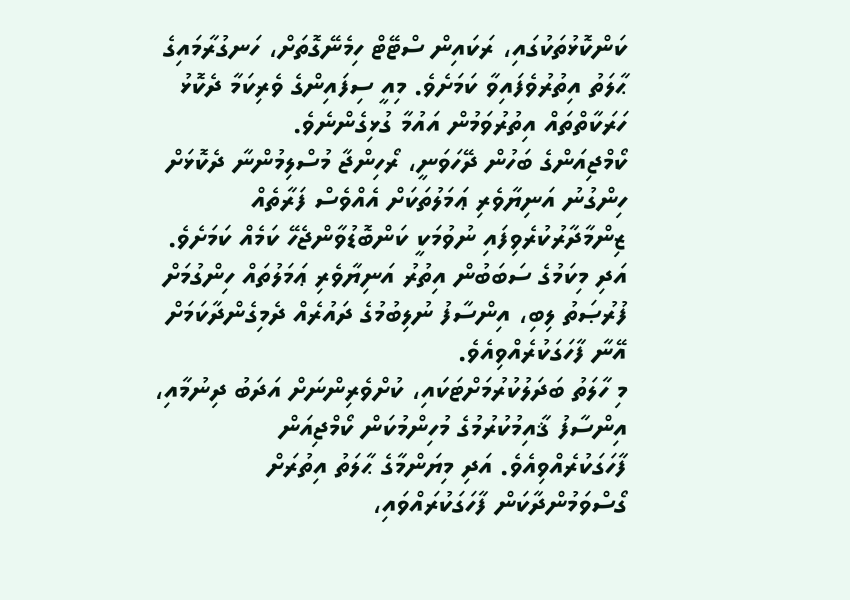ކަންކޮޅުތަކުގައި، ރަކައިން ސްޓޭޓް ހިމެނޭގޮތަށް، ހަނގުރާމައިގެ ޙާލަތު އިތުރުވެފައިވާ ކަމަށެވެ. މިއީ ސިފައިންގެ ވެރިކަމާ ދެކޮޅު ހަރަކާތްތައް އިތުރުވަމުން އައުމާ ގުޅިގެންނެވެ.
ކޯމްޖިއަންގެ ބަހުން ދޭހަވަނީ، ރޯހިންޖާ މުސްލިމުންނާ ދެކޮޅަށް ހިންގުނު އަނިޔާވެރި ޢަމަލުތަކަށް އެއްވެސް ފަރާތެއް ޒިންމާދާރުކުރެވިފައި ނުވުމަކީ ކަންބޮޑުވާންޖެހޭ ކަމެއް ކަމަށެވެ. އަދި މިކަމުގެ ސަބަބުން އިތުރު އަނިޔާވެރި ޢަމަލުތައް ހިންގުމަށް ފުރުޞަތު ލިބި، އިންސާފު ނުލިބުމުގެ ދައުރެއް ދެމިގެންދާކަމަށް އޭނާ ފާހަގަކުރެއްވިއެވެ.
މި ހާލަތު ބަދަލުކުރުމަށްޓަކައި، ކުށްވެރިންނަށް އަދަބު ދިނުމާއި، އިންސާފު ޤާއިމުކުރުމުގެ މުހިންމުކަން ކޯމްޖިއަން ފާހަގަކުރެއްވިއެވެ. އަދި މިޔަންމާގެ ޙާލަތު އިތުރަށް ގޯސްވަމުންދާކަން ފާހަގަކުރައްވައި،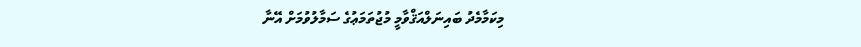މިކަމާމެދު ބައިނަލްއަޤްވާމީ މުޖުތަމަޢުގެ ސަމާލުވުމަށް އޭނާ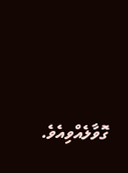ގޮވާލެއްވިއެވެ.